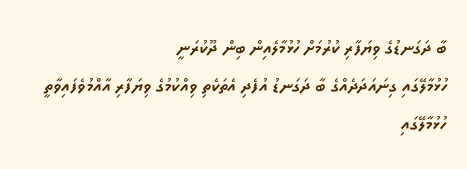ބާ ދަގަނޑުގެ ވިޔަފާރި ކުރުމަށް ހުޅުމާލެއިން ބިން ދޫކުރަނީ
ހުޅުމާލޭގައި ގިނައަދަދެއްގެ ބާ ދަގަނޑު އުފެދި އެތަކެތި ވިއްކުމުގެ ވިޔަފާރި އާއްމުވެފައިވާތީ ހުޅުމާލޭގައި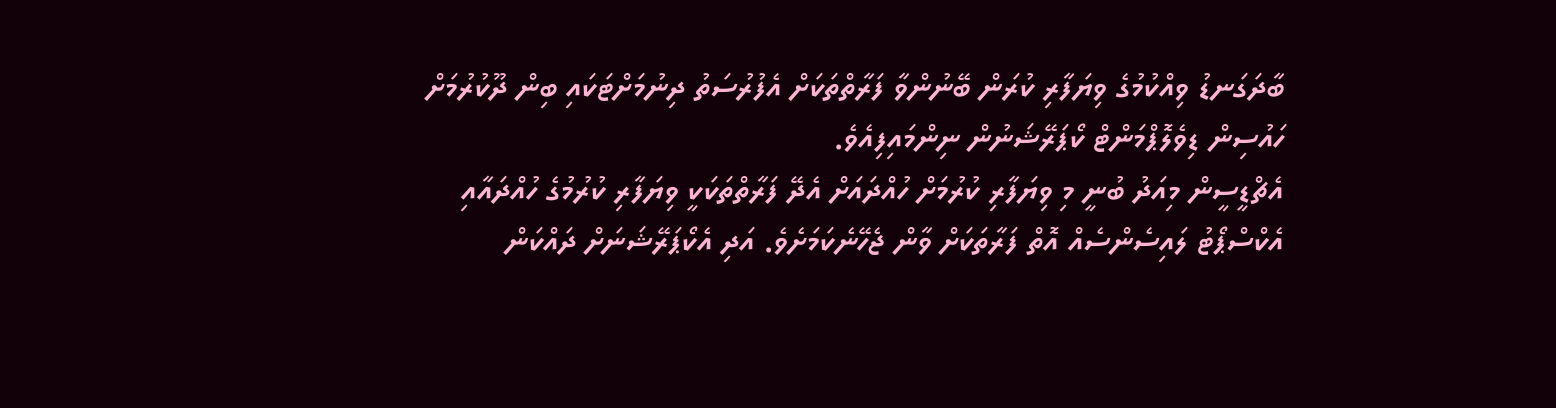ބާދަގަނޑު ވިއްކުމުގެ ވިޔަފާރި ކުރަން ބޭނުންވާ ފަރާތްތަކަށް އެފުރުސަތު ދިނުމަށްޓަކައި ބިން ދޫކުރުމަށް ހައުސިން ޑިވެލޮޕްމަންޓް ކޯޕަރޭޝަނުން ނިންމައިފިއެވެ.
އެޗްޑީސީން މިއަދު ބުނީ މި ވިޔަފާރި ކުރުމަށް ހުއްދައަށް އެދޭ ފަރާތްތަކަކީ ވިޔަފާރި ކުރުމުގެ ހުއްދައާއި އެކްސްޕޯޓު ލައިސެންސެއް އޮތް ފަރާތަކަށް ވާން ޖެހޭނެކަމަށެވެ. އަދި އެކޯޕަރޭޝަނަށް ދައްކަން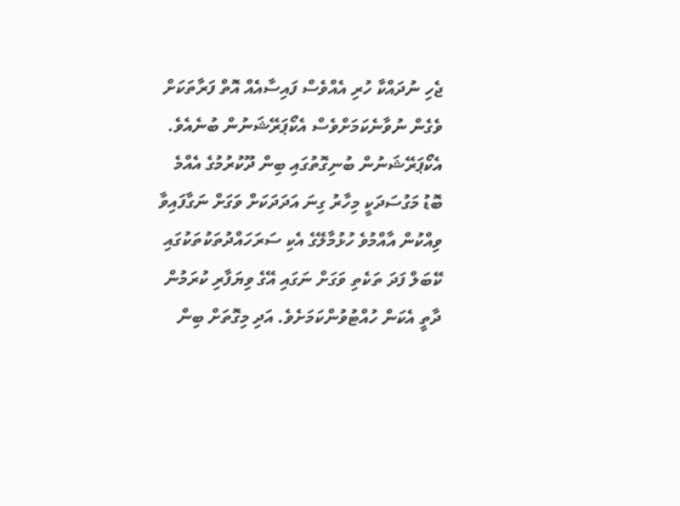ޖެހި ނުދައްކާ ހުރި އެއްވެސް ފައިސާއެއް އޮތް ފަރާތަކަށް ވެގެން ނުވާނެކަމަށްވެސް އެކޯޕަރޭޝަނުން ބުނެއެވެ.
އެކޯޕަރޭޝަނުން ބުނިގޮތުގައި ބިން ދޫކުރުމުގެ އެއްމެ ބޮޑު މަގުސަދަކީ މިހާރު ގިނަ އަދަދަކަށް ވަގަށް ނަގާފައިވާ ވިއްކުން އާއްމުވެ ހުޅުމާލޭގެ އެކި ސަރަހައްދުތަކުތަކުގައި ކޭބަލް ފަދަ ތަކެތި ވަގަށް ނަގައި އޭގެ ވިޔަފާރި ކުރަމުން ދާތީ އެކަން ހުއްޓުވުންކަމަށެވެ. އަދި މިގޮތަށް ބިން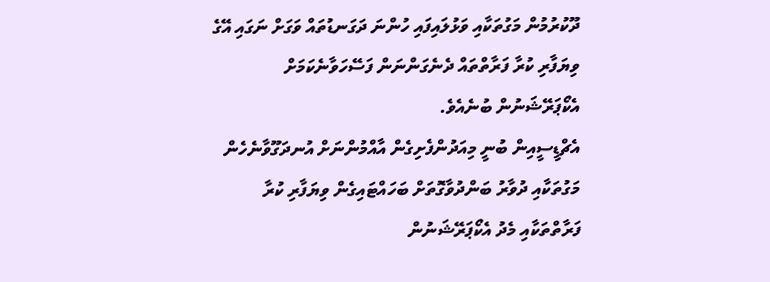ދޫކުރުމުން މަގުތަކާއި ވަޅުލައިފައި ހުންނަ ދަގަނޑުތައް ވަގަށް ނަގައި އޭގެ ވިޔަފާރި ކުރާ ފަރާތްތައް ދެނެގަންނަން ފަސޭހަވާނެކަމަށް އެކޯޕަރޭޝަނުން ބުނެއެވެ.
އެޗްޑީސީއިން ބުނީ މިއަދުންފެށިގެން އާއްމުންނަށް އުނދަގޫވާނެހެން މަގުތަކާއި ދުވާރު ބަންދުވާގޮތަށް ބަހައްޓައިގެން ވިޔަފާރި ކުރާ ފަރާތްތަކާއި މެދު އެކޯޕަރޭޝަނުން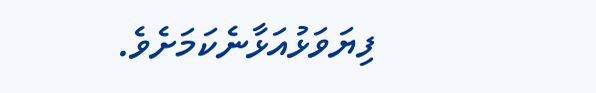ފިޔަވަޅުއަޅާނެކަމަށެވެ.